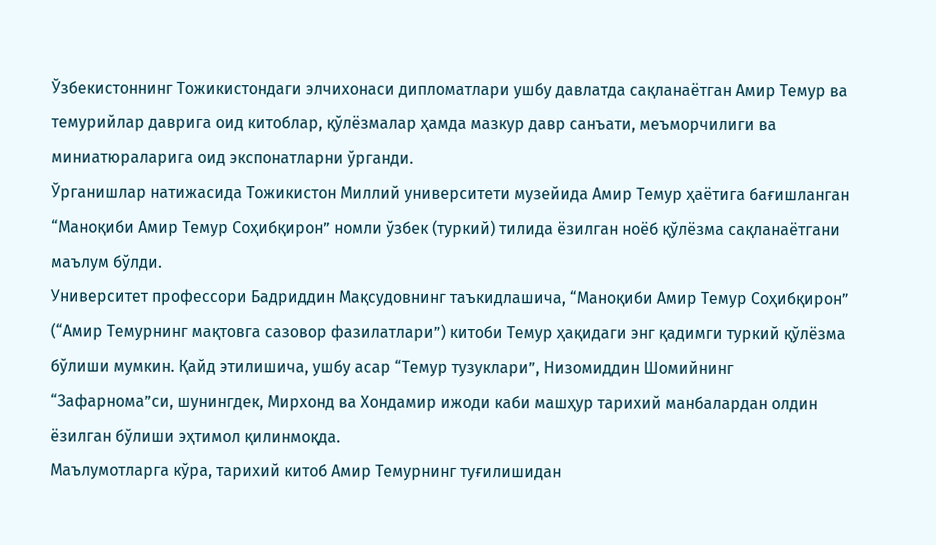Ўзбекистоннинг Тожикистондаги элчихонаси дипломатлари ушбу давлатда сақланаётган Амир Темур ва темурийлар даврига оид китоблар, қўлёзмалар ҳамда мазкур давр санъати, меъморчилиги ва миниатюраларига оид экспонатларни ўрганди.
Ўрганишлар натижасида Тожикистон Миллий университети музейида Амир Темур ҳаётига бағишланган “Маноқиби Амир Темур Соҳибқирон” номли ўзбек (туркий) тилида ёзилган ноёб қўлёзма сақланаётгани маълум бўлди.
Университет профессори Бадриддин Мақсудовнинг таъкидлашича, “Маноқиби Амир Темур Соҳибқирон” (“Амир Темурнинг мақтовга сазовор фазилатлари”) китоби Темур ҳақидаги энг қадимги туркий қўлёзма бўлиши мумкин. Қайд этилишича, ушбу асар “Темур тузуклари”, Низомиддин Шомийнинг “Зафарнома”си, шунингдек, Мирхонд ва Хондамир ижоди каби машҳур тарихий манбалардан олдин ёзилган бўлиши эҳтимол қилинмоқда.
Маълумотларга кўра, тарихий китоб Амир Темурнинг туғилишидан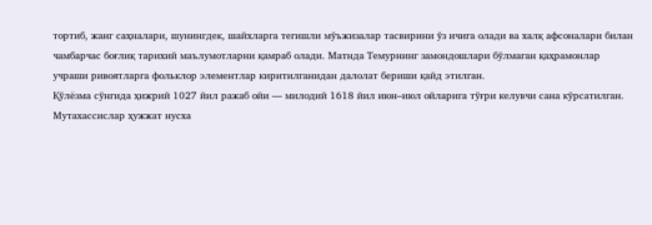тортиб, жанг саҳналари, шунингдек, шайхларга тегишли мўъжизалар тасвирини ўз ичига олади ва халқ афсоналари билан чамбарчас боғлиқ тарихий маълумотларни қамраб олади. Матнда Темурнинг замондошлари бўлмаган қаҳрамонлар учраши ривоятларга фольклор элементлар киритилганидан далолат бериши қайд этилган.
Қўлёзма сўнгида ҳижрий 1027 йил ражаб ойи — милодий 1618 йил июн–июл ойларига тўғри келувчи сана кўрсатилган. Мутахассислар ҳужжат нусха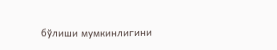бўлиши мумкинлигини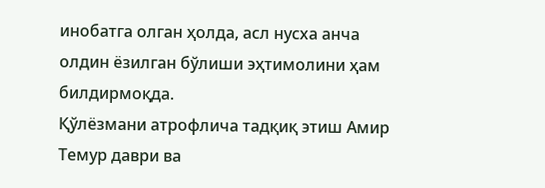инобатга олган ҳолда, асл нусха анча олдин ёзилган бўлиши эҳтимолини ҳам билдирмоқда.
Қўлёзмани атрофлича тадқиқ этиш Амир Темур даври ва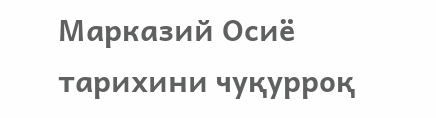Марказий Осиё тарихини чуқурроқ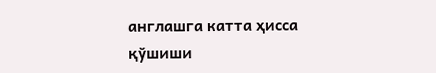англашга катта ҳисса қўшиши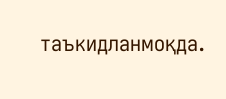таъкидланмоқда.